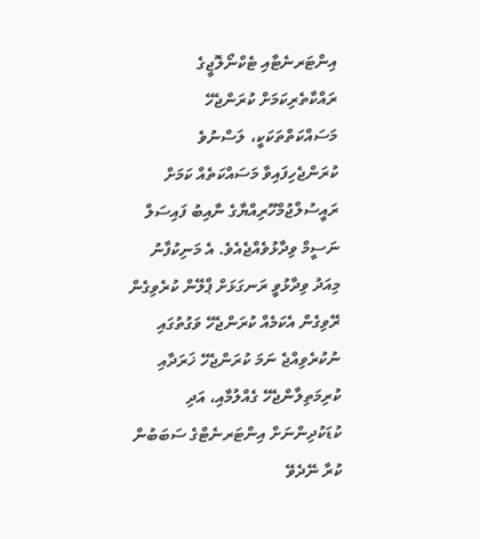އިންޓަރނެޓާއި ޓެކްނޯލޮޖީގެ ރައްކާތެރިކަމަށް ކުރަންޖެހޭ މަސައްކަތްތަކަކީ، ލަސްނުވެ ކުރަންޖެހިފައިވާ މަސައްކަތެއް ކަމަށް ރައީސުލްޖުމްހޫރިއްޔާގެ ނާއިބު ފައިސަލް ނަސީމް ވިދާޅުވެއްޖެއެވެ. އެ މަނިކުފާނު މިއަދު ވިދާޅުވީ ރަނގަޅަށް ޕްލޭން ކުރެވިގެން ރޭވިގެން އެކަމެއް ކުރަންޖެހޭ ވަގުތުގައި ނުކުރެވިއްޖެ ނަމަ ކުރަންޖެހޭ ޚަރަދާއި ކުރިމަތިލާންޖެހޭ ގެއްލުމާއި، އަދި ކުޑަކުދިންނަށް އިންޓަރނެޓްގެ ސަބަބުން ކުރާ ނޭދެވޭ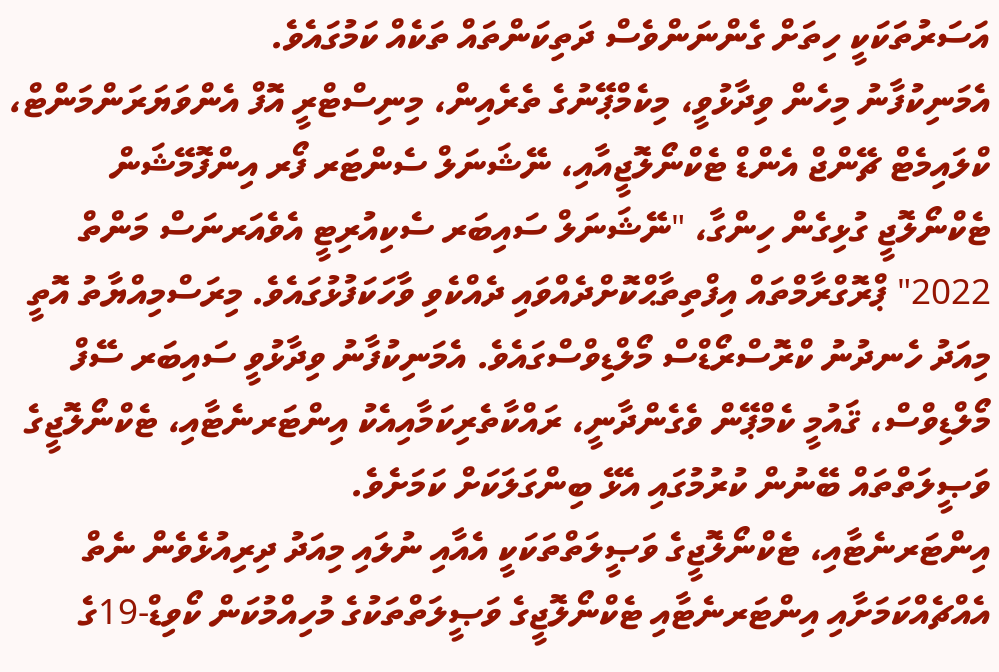އަސަރުތަކަކީ ހިތަށް ގެންނަންވެސް ދަތިކަންތައް ތަކެއް ކަމުގައެވެ.
އެމަނިކުފާނު މިހެން ވިދާޅުވީ، މިކެމްޕޭނުގެ ތެރެއިން، މިނިސްޓްރީ އޮފް އެންވަޔަރަންމަންޓް، ކްލައިމެޓް ޗޭންޖް އެންޑް ޓެކްނޯލޮޖީއާއި، ނޭޝަނަލް ސެންޓަރ ފޯރ އިންފޮމޭޝަން ޓެކްނޯލޮޖީ ގުޅިގެން ހިންގާ، "ނޭޝަނަލް ސައިބަރ ސެކިއުރިޓީ އެވެއަރނަސް މަންތް 2022" ޕްރޮގްރާމްތައް އިފްތިތާޙްކޮށްދެއްވައި ދެއްކެވި ވާހަކަފުޅުގައެވެ. މިރަސްމިއްޔާތު އޮތީ މިއަދު ހެނދުނު ކްރޮސްރޯޑްސް މޯލްޑިވްސްގައެވެ. އެމަނިކުފާނު ވިދާޅުވީ ސައިބަރ ސޭފް މޯލްޑިވްސް، ޤައުމީ ކެމްޕޭން ވެގެންދާނީ، ރައްކާތެރިކަމާއިއެކު އިންޓަރނެޓާއި، ޓެކްނޯލޮޖީގެ ވަޞީލަތްތައް ބޭނުން ކުރުމުގައި އެޅޭ ބިންގަލަކަށް ކަމަށެވެ.
އިންޓަރނެޓާއި، ޓެކްނޯލޮޖީގެ ވަޞީލަތްތަކަކީ އެއާއި ނުލައި މިއަދު ދިރިއުޅެވެން ނެތް އެއްޗެއްކަމަށާއި އިންޓަރނެޓާއި ޓެކްނޯލޮޖީގެ ވަޞީލަތްތަކުގެ މުހިއްމުކަން ކޯވިޑް-19ގެ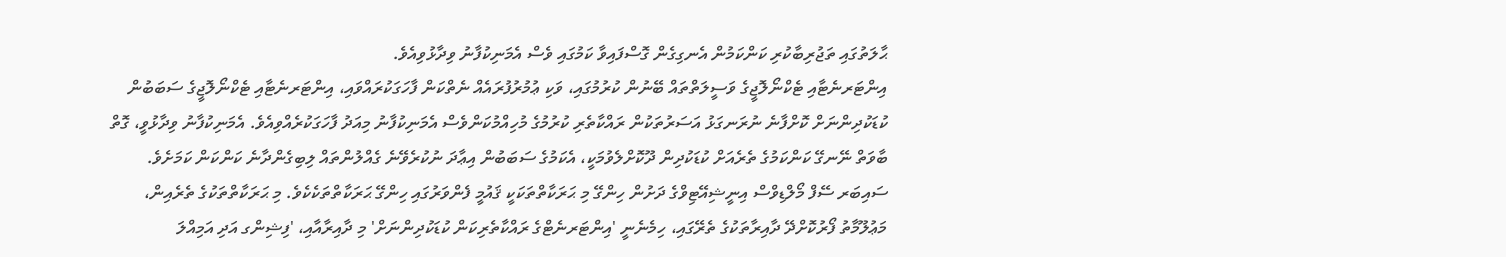ޙާލަތުގައި ތަޖުރިބާކުރި ކަންކަމުން އެނގިގެން ގޮސްފައިވާ ކަމުގައި ވެސް އެމަނިކުފާނު ވިދާޅުވިއެވެ.
އިންޓަރނެޓާއި ޓެކްނޯލޮޖީގެ ވަސީލަތްތައް ބޭނުން ކުރުމުގައި، ވަކި ޢުމުރުފުރައެއް ނެތްކަން ފާހަގަކުރައްވައި، އިންޓަރނެޓާއި ޓެކްނޯލޮޖީގެ ސަބަބުން ކުޑަކުދިންނަށް ކޮށްފާނެ ނުރަނގަޅު އަސަރުތަކުން ރައްކާތެރި ކުރުމުގެ މުހިއްމުކަންވެސް އެމަނިކުފާނު މިއަދު ފާހަގަކުރެއްވިއެވެ. އެމަނިކުފާނު ވިދާޅުވީ، ގޮތް ބާވަތް ނޭނގޭ ކަންކަމުގެ ތެރެއަށް ކުޑަކުދިން ދޫކޮށްލެވުމަކީ، އެކަމުގެ ސަބަބުން އިޢާދަ ނުކުރެވޭނެ ގެއްލުންތައް ލިބިގެންދާނެ ކަންކަން ކަމަށެވެ.
ސައިބަރ ސޭފް މޯލްޑިވްސް އިނީޝިއޭޓިވްގެ ދަށުން ހިންގޭ މި ޙަރަކާތްތަކަކީ ޤައުމީ ފެންވަރުގައި ހިންގޭ ޙަރަކާތްތަކެކެވެ. މި ޙަރަކާތްތަކުގެ ތެރެއިން، މަޢުލޫމާތު ފޯރުކޮށްދޭ ދާއިރާތަކުގެ ތެރޭގައި، ހިމެނެނީ 'އިންޓަރނެޓްގެ ރައްކާތެރިކަން ކުޑަކުދިންނަށް' މި ދާއިރާއާއި، 'ފިޝިންގ އަދި އަމިއްލަ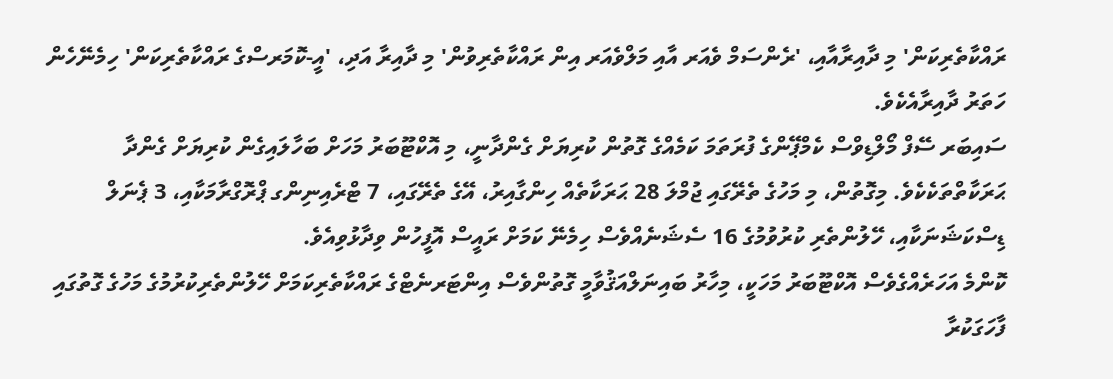ރައްކާތެރިކަން' މި ދާއިރާއާއި، 'ރެންސަމް ވެއަރ އާއި މަލްވެއަރ އިން ރައްކާތެރިވުން' މި ދާއިރާ އަދި، 'އީ-ކޮމަރސްގެ ރައްކާތެރިކަން' ހިމެނޭހެން ހަތަރު ދާއިރާއެކެވެ.
ސައިބަރ ސޭފް މޯލްޑިވްސް ކެމްޕޭންގެ ފުރަތަމަ ކަމެއްގެ ގޮތުން ކުރިޔަށް ގެންދާނީ، މި އޮކްޓޫބަރު މަހަށް ބަހާލައިގެން ކުރިޔަށް ގެންދާ ޙަރަކާތްތަކެކެވެ. މިގޮތުން، މި މަހުގެ ތެރޭގައި ޖުމްލަ 28 ޙަރަކާތެއް ހިންގާއިރު، އޭގެ ތެރޭގައި، 7 ޓްރެއިނިންގ ޕްރޮގްރާމަކާއި، 3 ޕެނަލް ޑިސްކަޝަނަކާއި، ހޭލުންތެރި ކުރުވުމުގެ 16 ސެޝަނެއްވެސް ހިމެނޭ ކަމަށް ރައީސް އޮފީހުން ވިދާޅުވިއެވެ.
ކޮންމެ އަހަރެއްގެވެސް އޮކްޓޫބަރު މަހަކީ، މިހާރު ބައިނަލްއަޤުވާމީ ގޮތުންވެސް އިންޓަރނެޓްގެ ރައްކާތެރިކަމަށް ހޭލުންތެރިކުރުމުގެ މަހުގެ ގޮތުގައި ފާހަގަކުރާ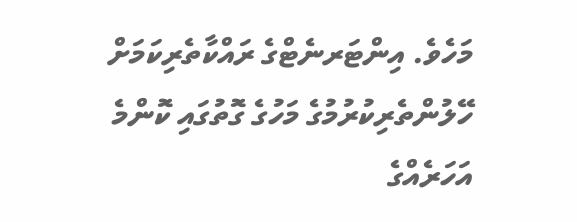މަހެވެ. އިންޓަރނެޓްގެ ރައްކާތެރިކަމަށް ހޭލުންތެރިކުރުމުގެ މަހުގެ ގޮތުގައި ކޮންމެ އަހަރެއްގެ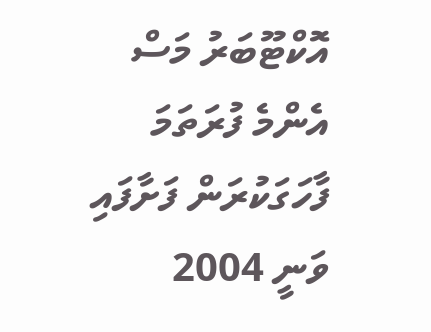އޮކްޓޫބަރު މަސް އެންމެ ފުރަތަމަ ފާހަގަކުރަން ފަށާފައި ވަނީ 2004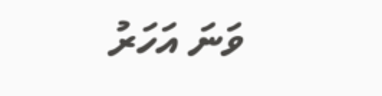ވަނަ އަހަރު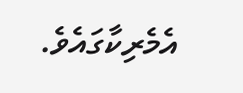އެމެރިކާގައެވެ.